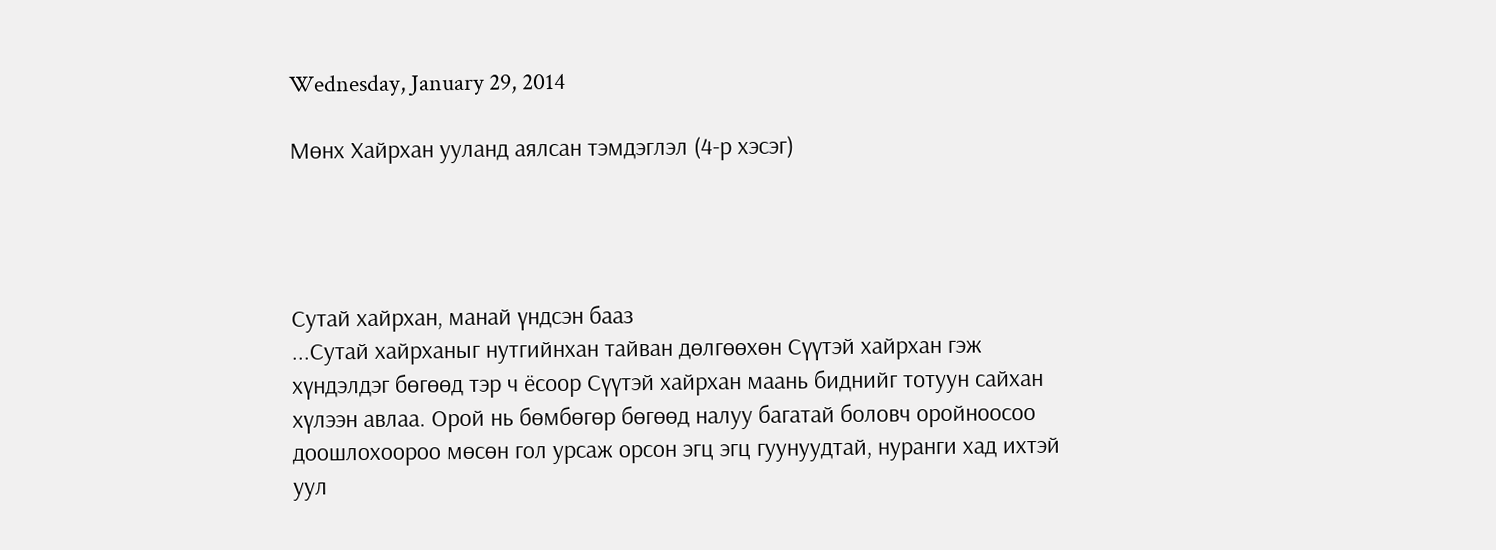Wednesday, January 29, 2014

Мөнх Хайрхан ууланд аялсан тэмдэглэл (4-р хэсэг)




Сутай хайрхан, манай үндсэн бааз
...Сутай хайрханыг нутгийнхан тайван дөлгөөхөн Сүүтэй хайрхан гэж хүндэлдэг бөгөөд тэр ч ёсоор Сүүтэй хайрхан маань биднийг тотуун сайхан хүлээн авлаа. Орой нь бөмбөгөр бөгөөд налуу багатай боловч оройноосоо доошлохоороо мөсөн гол урсаж орсон эгц эгц гуунуудтай, нуранги хад ихтэй уул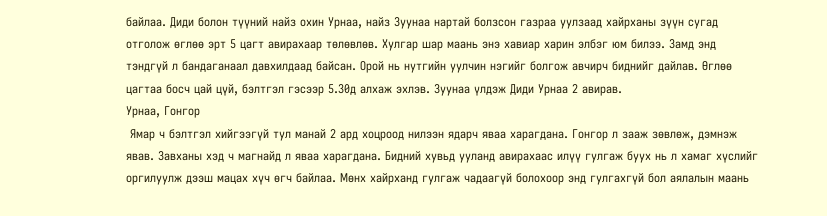байлаа. Диди болон түүний найз охин Урнаа, найз Зуунаа нартай болзсон газраа уулзаад хайрханы зүүн сугад отголож өглөө эрт 5 цагт авирахаар төлөвлөв. Хулгар шар маань энэ хавиар харин элбэг юм билээ. Замд энд тэндгүй л бандаганаал давхилдаад байсан. Орой нь нутгийн уулчин нэгийг болгож авчирч биднийг дайлав. Өглөө цагтаа босч цай цүй, бэлтгэл гэсээр 5.30д алхаж эхлэв. Зуунаа үлдэж Диди Урнаа 2 авирав.
Урнаа, Гонгор
 Ямар ч бэлтгэл хийгээгүй тул манай 2 ард хоцроод нилээн ядарч яваа харагдана. Гонгор л зааж зөвлөж, дэмнэж явав. Завханы хэд ч магнайд л яваа харагдана. Бидний хувьд ууланд авирахаас илүү гулгаж буух нь л хамаг хүслийг оргилуулж дээш мацах хүч өгч байлаа. Мөнх хайрханд гулгаж чадаагүй болохоор энд гулгахгүй бол аялалын маань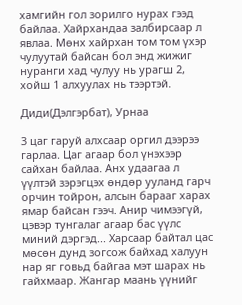хамгийн гол зорилго нурах гээд байлаа. Хайрхандаа залбирсаар л явлаа. Мөнх хайрхан том том үхэр чулуутай байсан бол энд жижиг нуранги хад чулуу нь урагш 2, хойш 1 алхуулах нь тээртэй.

Диди(Дэлгэрбат), Урнаа

3 цаг гаруй алхсаар оргил дээрээ гарлаа. Цаг агаар бол үнэхээр сайхан байлаа. Анх удаагаа л үүлтэй зэрэгцэх өндөр ууланд гарч орчин тойрон, алсын барааг харах ямар байсан гээч. Анир чимээгүй, цэвэр тунгалаг агаар бас үүлс миний дэргэд... Харсаар байтал цас мөсөн дунд зогсож байхад халуун нар яг говьд байгаа мэт шарах нь гайхмаар. Жангар маань үүнийг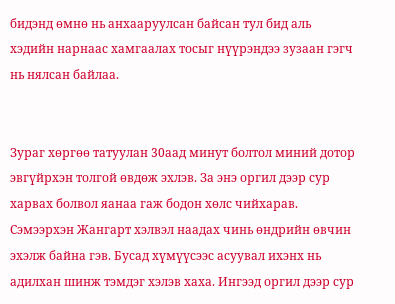бидэнд өмнө нь анхааруулсан байсан тул бид аль хэдийн нарнаас хамгаалах тосыг нүүрэндээ зузаан гэгч нь нялсан байлаа.


Зураг хөргөө татуулан 30аад минут болтол миний дотор эвгүйрхэн толгой өвдөж эхлэв. За энэ оргил дээр сур харвах болвол яанаа гаж бодон хөлс чийхарав. Сэмээрхэн Жангарт хэлвэл наадах чинь өндрийн өвчин эхэлж байна гэв. Бусад хүмүүсээс асуувал ихэнх нь адилхан шинж тэмдэг хэлэв хаха. Ингээд оргил дээр сур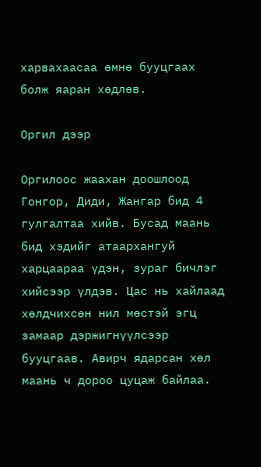харвахаасаа өмнө бууцгаах болж яаран хөдлөв.

Оргил дээр

Оргилоос жаахан доошлоод Гонгор, Диди, Жангар бид 4 гулгалтаа хийв. Бусад маань бид хэдийг атаархангуй харцаараа үдэн, зураг бичлэг хийсээр үлдэв. Цас нь хайлаад хөлдчихсөн нил мөстэй эгц замаар дэржигнүүлсээр бууцгаав. Авирч ядарсан хөл маань ч дороо цуцаж байлаа.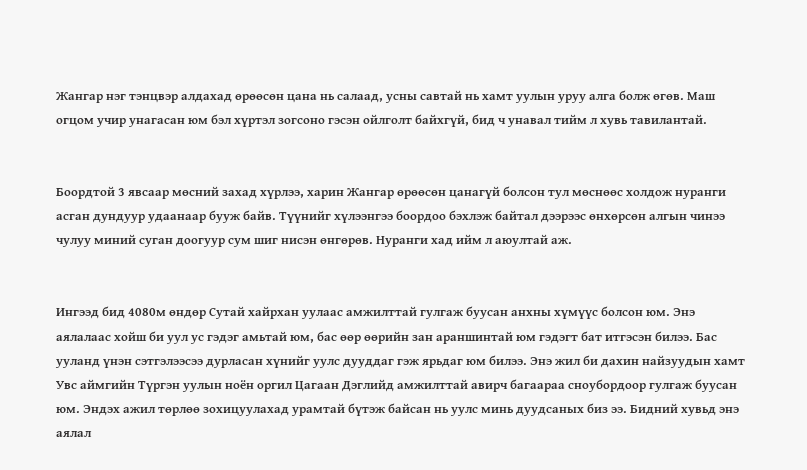Жангар нэг тэнцвэр алдахад өрөөсөн цана нь салаад, усны савтай нь хамт уулын уруу алга болж өгөв. Маш огцом учир унагасан юм бэл хүртэл зогсоно гэсэн ойлголт байхгүй, бид ч унавал тийм л хувь тавилантай.


Боордтой 3 явсаар мөсний захад хүрлээ, харин Жангар өрөөсөн цанагүй болсон тул мөснөөс холдож нуранги асган дундуур удаанаар бууж байв. Түүнийг хүлээнгээ боордоо бэхлэж байтал дээрээс өнхөрсөн алгын чинээ чулуу миний суган доогуур сум шиг нисэн өнгөрөв. Нуранги хад ийм л аюултай аж.


Ингээд бид 4080м өндөр Сутай хайрхан уулаас амжилттай гулгаж буусан анхны хүмүүс болсон юм. Энэ аялалаас хойш би уул ус гэдэг амьтай юм, бас өөр өөрийн зан араншинтай юм гэдэгт бат итгэсэн билээ. Бас ууланд үнэн сэтгэлээсээ дурласан хүнийг уулс дууддаг гэж ярьдаг юм билээ. Энэ жил би дахин найзуудын хамт Увс аймгийн Түргэн уулын ноён оргил Цагаан Дэглийд амжилттай авирч багаараа сноубордоор гулгаж буусан юм. Эндэх ажил төрлөө зохицуулахад урамтай бүтэж байсан нь уулс минь дуудсаных биз ээ. Бидний хувьд энэ аялал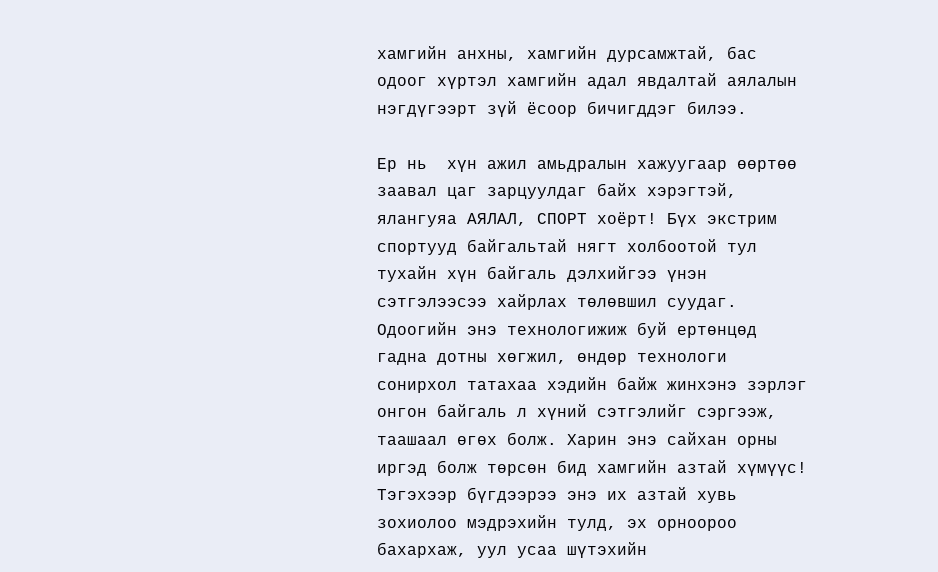хамгийн анхны, хамгийн дурсамжтай, бас одоог хүртэл хамгийн адал явдалтай аялалын нэгдүгээрт зүй ёсоор бичигддэг билээ.

Ер нь  хүн ажил амьдралын хажуугаар өөртөө заавал цаг зарцуулдаг байх хэрэгтэй, ялангуяа АЯЛАЛ, СПОРТ хоёрт! Бүх экстрим спортууд байгальтай нягт холбоотой тул тухайн хүн байгаль дэлхийгээ үнэн сэтгэлээсээ хайрлах төлөвшил суудаг. Одоогийн энэ технологижиж буй ертөнцөд гадна дотны хөгжил, өндөр технологи сонирхол татахаа хэдийн байж жинхэнэ зэрлэг онгон байгаль л хүний сэтгэлийг сэргээж, таашаал өгөх болж. Харин энэ сайхан орны иргэд болж төрсөн бид хамгийн азтай хүмүүс! Тэгэхээр бүгдээрээ энэ их азтай хувь зохиолоо мэдрэхийн тулд, эх орноороо бахархаж, уул усаа шүтэхийн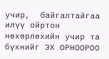учир,  байгалтайгаа илүү ойртон нөхөрлөхийн учир та бүхнийг ЭХ ОРНООРОО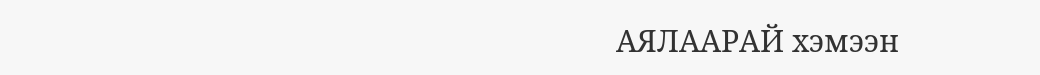АЯЛААРАЙ хэмээн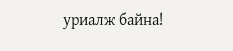уриалж байна!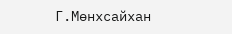Г.Мөнхсайхан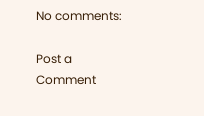No comments:

Post a Comment